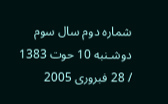شماره دوم سال سوم دوشـنبه 10 حوت 1383 / 28 فبروری 2005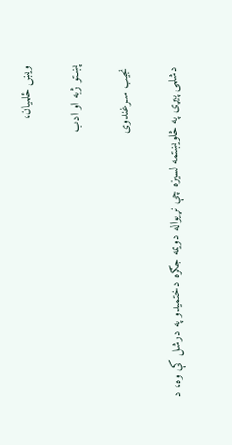ويښ ځلميان،

پښـتو ژبه او ادب

 نجيب سـرغندوی

 دشلمی پيړی په څلويښتمه لسيزه چې نړيواله دويمه جګره دختميدو په درشل کې وه، د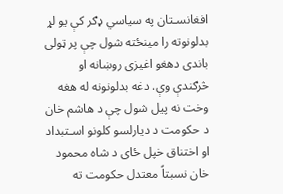افغانسـتان په سياسي ډګر کې يو لړ بدلونوته را مينځته شول چې پر ټولی باندی دهغو اغيزی روښانه او څرګندې وې. دغه بدلونونه له هغه وخت نه پيل شول چې د هاشم خان د حکومت د ديارلسو کلونو اسـتبداد او اختناق خپل ځای د شاه محمود خان نسبتاً معتدل حکومت ته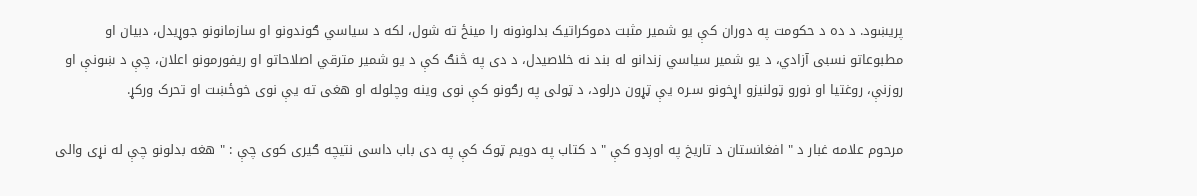پريښود. د ده د حکومت په دوران کې يو شمير مثبت دموکراتيک بدلونونه را مينځ ته شول، لکه د سياسي ګوندونو او سازمانونو جوړيدل، دبيان او مطبوعاتو نسبی آزادي، د يو شمير سياسي زندانو له بند نه خلاصيدل، د دی په څنګ کې د يو شمير مترقي اصلاحاتو او ريفورمونو اعلان، چې د ښونې او روزنې، روغتيا او نورو ټولنيزو اړخونو سـره يې ټړون درلود، د ټولی په رګونو کې نوی وينه وچلوله او هغی ته يې نوی خوځښت او تحرک ورکړ.

مرحوم علامه غبار د " افغانستان د تاريخ په اوږدو کې " د کتاب په دويم ټوک کې په دی باب داسی نتيچه ګيری کوی چې : " هغه بدلونو چې له نړی والی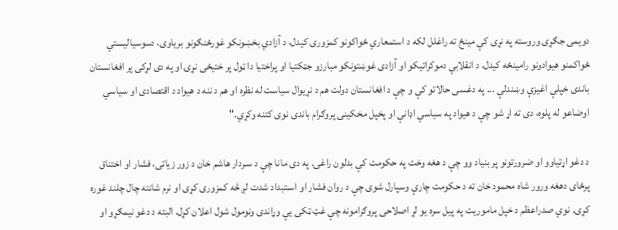دويمی جګړی وروسته په نړی کې مينځ ته راغلل لکه د استمعاري ځواکونو کمزوری کيدل، د آزادي بخښونکو غورځنګونو برياوی، دسوسياليستي ځواکمنو هيوادونو رامينځه کيدل، د انقلابي دموکراتيکو او آزادی غوښتونکو مبارزو جټکتيا او پراختيا دا ټول پر ختيځی نړۍ او په دی لړکی پر افغانستان باندی خپلې اغيزې وښندلې ... په دغسی حالاتو کې و چې د افغانستان دولت هم د نړيوال سياست له نظره او هم د ننه د هيواد د اقتصادی او سياسي اوضاعو له پلوه، دی ته اړ شو چې د هيواد په سياسي اډانې او پخپل مخکينی پروګرام باندی نوی کتنه وکړي."

د دغو اړتياوو او ضرورتونو پر بنياد وو چې د هغه وخت په حکومت کې بدلون راغی. په دی مانا چې د سـردار هاشم خان د زور زياتی، فشار او اختناق پرځای دهغه ورور شاه محمود خان ته د حکومت چارې وسپارل شوی چې د روان فشار او اسـتبداد شدت لږ څه کمزوری کړی او نرم شانته چال چلند غوره کړی. نوي صدراعظم د خپل ماموريت په پيل سره يو لړ اصلاحی پروګرامونه چې غټ ټکی يې وړاندی ونومول شول اعلان کړل. البته د دغو نيمګړو او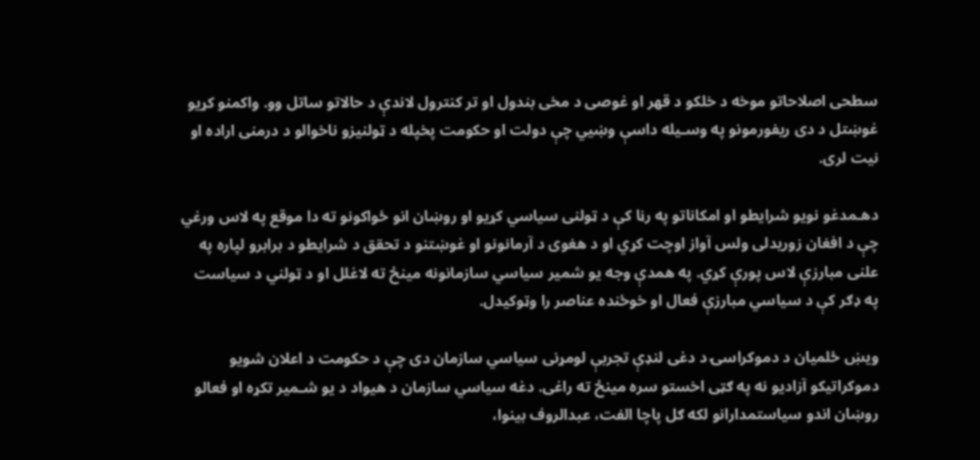سطحی اصلاحاتو موخه د خلکو د قهر او غوصی د مخی بندول او تر کنترول لاندې د حالاتو ساتل وو. واکمنو کړيو غوښتل د دی ريفورمونو په وسـيله داسې وښيي چې دولت او حکومت پخپله د ټولنيزو ناخوالو د درمنی اراده او نيت لری.

دهـمدغو نويو شرايطو او امکاناتو په رڼا کې د ټولنی سياسي کړيو او روښان انو ځواکونو ته دا موقع په لاس ورغي چې د افغان زوريدلی ولس آواز اوچت کړي او د هغوی د آرمانونو او غوښتنو د تحقق د شرايطو د برابرو لپاره په علنی مبارزې لاس پورې کړي. په همدې وجه يو شمير سياسي سازمانونه مينځ ته لاغلل او د ټولني د سياست په ډګر کې د سياسي مبارزې فعال او خوځنده عناصر را وټوکيدل.

ويښ ځلميان د دموکراسۍ د دغی لنډې تجربې لومړنی سياسي سازمان دی چې د حکومت د اعلان شويو دموکراتيکو آزاديو نه په ګټی اخستو سره مينځ ته راغی. دغه سياسي سازمان د هيواد د يو شـمير تکړه او فعالو روښان اندو سياستمدارانو لکه ګل پاچا الفت، عبدالروف بينوا،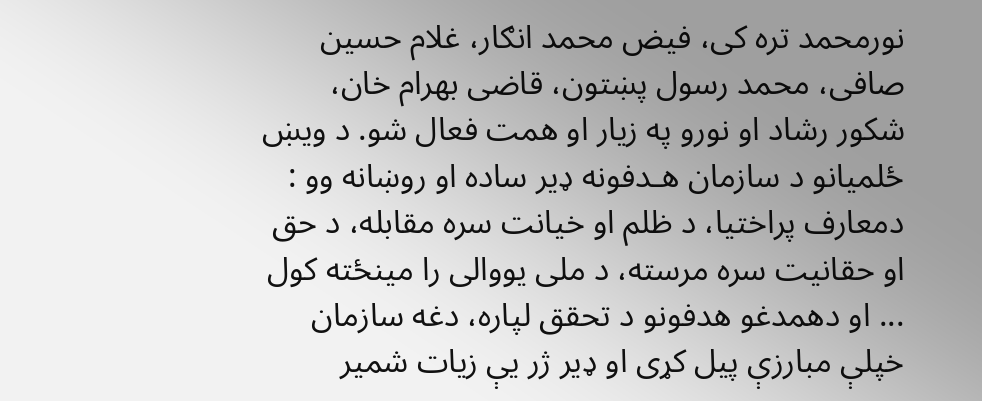نورمحمد تره کی، فيض محمد انګار، غلام حسين صافی، محمد رسول پښتون، قاضی بهرام خان، شکور رشاد او نورو په زيار او همت فعال شو. د ويښ ځلميانو د سازمان هـدفونه ډير ساده او روښانه وو : دمعارف پراختيا، د ظلم او خيانت سره مقابله، د حق او حقانيت سره مرسته، د ملی يووالی را مينځته کول ... او دهمدغو هدفونو د تحقق لپاره، دغه سازمان خپلې مبارزې پيل کړی او ډير ژر يې زيات شمير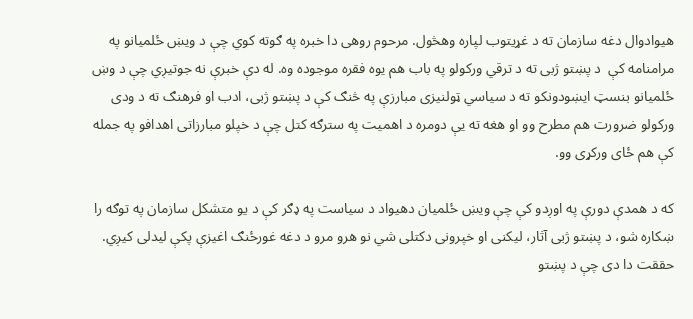هيوادوال دغه سازمان ته د غړيتوب لپاره وهڅول. مرحوم روهی دا خبره په ګوته کوي چې د ويښ ځلميانو په مرامنامه کې  د پښتو ژبی ته د ترقي ورکولو په باب هم يوه فقره موجوده وه. له دې خبرې نه جوتيږي چې د وښ ځلميانو بنسټ ايښودونکو ته د سياسي ټولنيزی مبارزې په څنګ کې د پښتو ژبی، ادب او فرهنګ ته د ودی ورکولو ضرورت هم مطرح وو او هغه ته يې دومره د اهميت په سترګه کتل چې د خپلو مبارزاتی اهدافو په جمله کې هم ځای ورکړی وو.

که د همدې دورې په اوږدو کې چې ويښ ځلميان دهيواد د سياست په ډګر کې د يو متشکل سازمان په توګه را ښکاره شو، د پښتو ژبی آثار، ليکنی او خپرونی دکتلی شي نو هرو مرو د دغه غورځنګ اغيزې پکې ليدلی کيږي. حققت دا دی چې د پښتو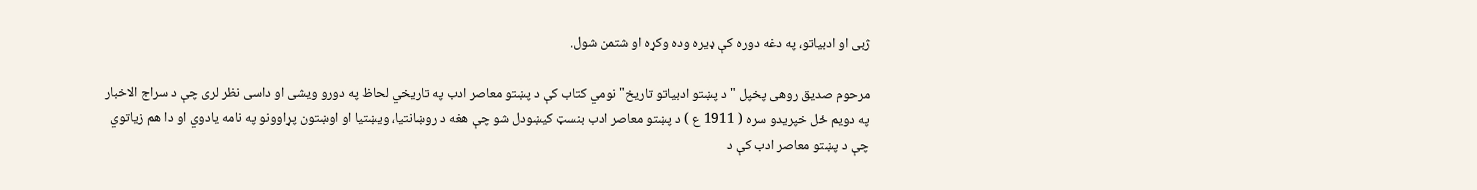ژبی او ادبياتو، په دغه دوره کې ډيره وده وکړه او شتمن شول.

مرحوم صديق روهی پخپل " د پښتو ادبياتو تاريخ" نومي کتاب کې د پښتو معاصر ادب په تاريخي لحاظ په دورو ويشی او داسی نظر لری چې د سراج الاخبار په دويم ځل خپريدو سره ( 1911 ع ) د پښتو معاصر ادب بنسټ کيښودل شو چې هغه د روښانتيا، ويښتيا او اوښتون پړاوونو په نامه يادوي او دا هم زياتوي چې د پښتو معاصر ادب کې د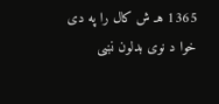1365 هـ ش کال را په دی خوا د نوی بدلون نښی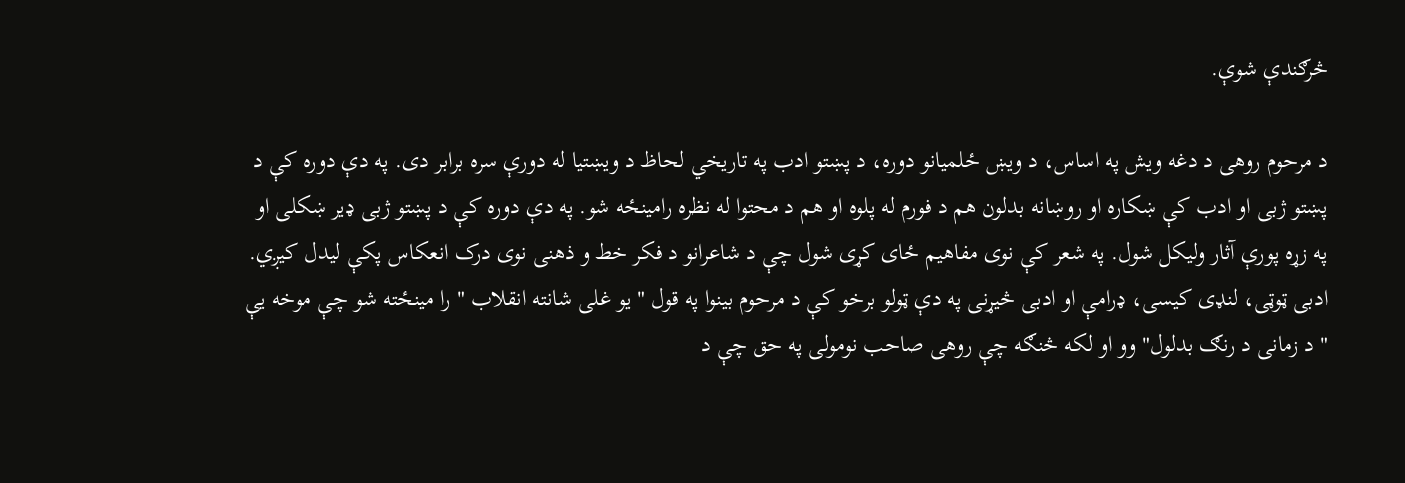څرګندې شوې.

د مرحوم روهی د دغه ويش په اساس، د ويښ ځلميانو دوره، د پښتو ادب په تاريخي لحاظ د ويښتيا له دورې سره برابر دی. په دې دوره کې د پښتو ژبی او ادب کې ښکاره او روښانه بدلون هم د فورم له پلوه او هم د محتوا له نظره رامينځه شو. په دې دوره کې د پښتو ژبی ډير ښکلی او په زړه پورې آثار وليکل شول. په شعر کې نوی مفاهيم ځای کړی شول چې د شاعرانو د فکر خط و ذهنی نوی درک انعکاس پکې ليدل کيږي. ادبی ټوټی، لنډی کيسی، ډرامې او ادبی څيړنی په دې ټولو برخو کې د مرحوم بينوا په قول " يو غلی شانته انقلاب " را مينځته شو چې موخه يې " د زمانی د رنګ بدلول" وو او لکه څنګه چې روهی صاحب نومولی په حق چې د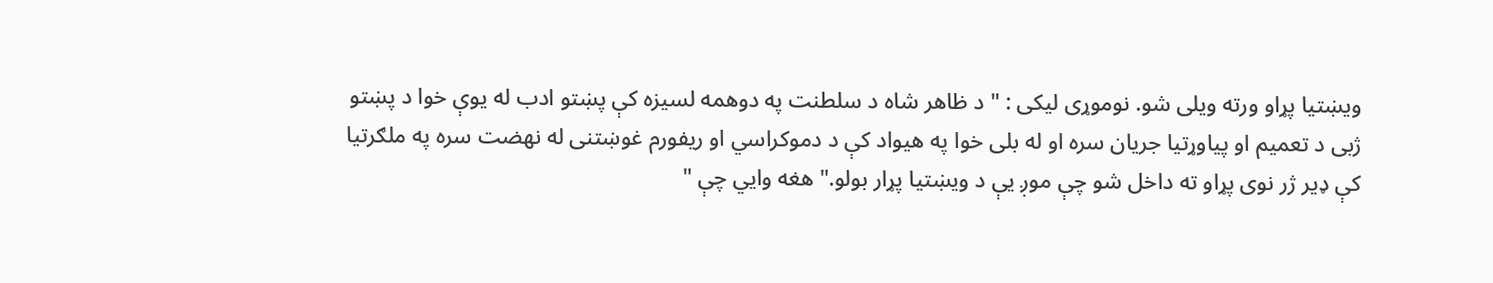ويښتيا پړاو ورته ويلی شو. نوموړی ليکی : " د ظاهر شاه د سلطنت په دوهمه لسيزه کې پښتو ادب له يوې خوا د پښتو ژبی د تعميم او پياوړتيا جريان سره او له بلی خوا په هيواد کې د دموکراسي او ريفورم غوښتنی له نهضت سره په ملګرتيا کې ډير ژر نوی پړاو ته داخل شو چې موږ يې د ويښتيا پړار بولو." هغه وايي چې "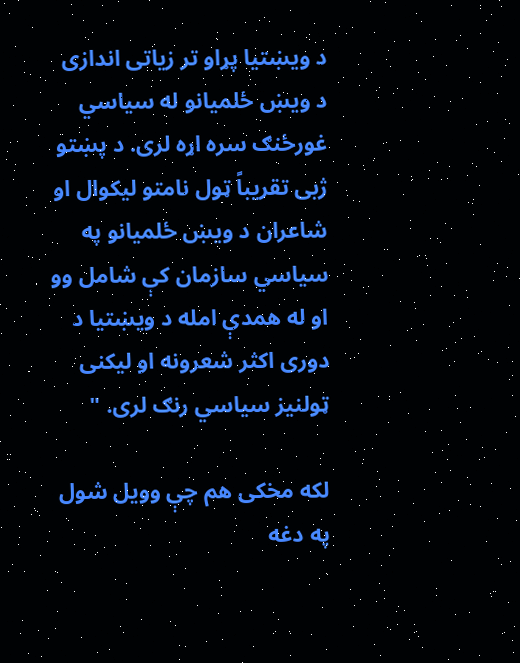د ويښتيا پړاو تر زياتی اندازی د ويښ ځلميانو له سياسي غورځنګ سره اړه لری. د پښتو ژبی تقريباً ټول نامتو ليکوال او شاعران د ويښ ځلميانو په سياسي سازمان کې شامل وو او له همدې امله د ويښتيا د دوری اکثر شعرونه او ليکنی ټولنيز سياسي رنګ لری. "

لکه مخکی هم چې وويل شول په دغه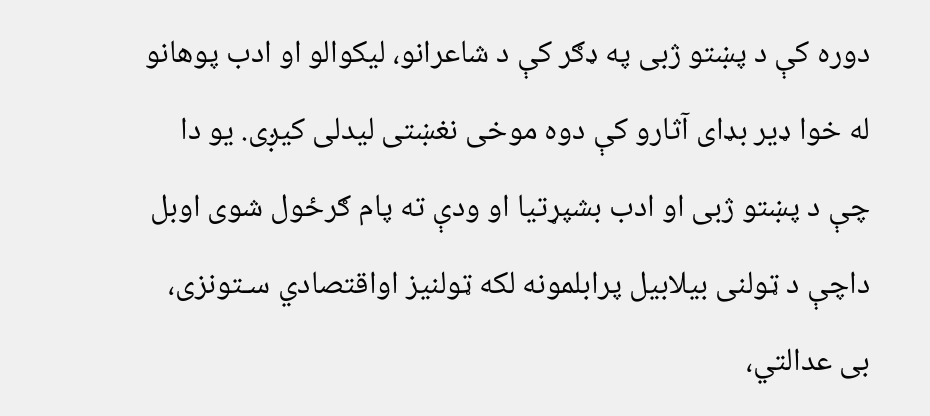دوره کې د پښتو ژبی په ډګر کې د شاعرانو، ليکوالو او ادب پوهانو له خوا ډير بډای آثارو کې دوه موخی نغښتی ليدلی کيږی. يو دا چې د پښتو ژبی او ادب بشپړتيا او ودې ته پام ګرځول شوی اوبل داچې د ټولنی بيلابيل پرابلمونه لکه ټولنيز اواقتصادي سـتونزی، بی عدالتي،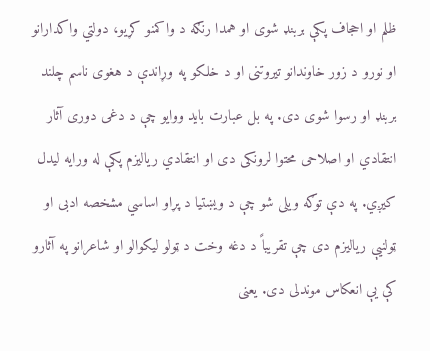ظلم او احجاف پکې بربنډ شوی او همدا رنګه د واکمنو کړيو، دولتي واکدارانو او نورو د زور خاوندانو تيروتنی او د خلکو په وړاندې د هغوی ناسم چلند بربنډ او رسوا شوی دی. په بل عبارت بايد ووايو چې د دغی دوری آثار انتقادي او اصلاحی محتوا لرونکی دی او انتقادي رياليزم پکې له ورايه ليدل کيږي. په دې توګه ويلی شو چې د ويښتيا د پړاو اساسي مشخصه ادبی او ټولنيې رياليزم دی چې تقريباً د دغه وخت د ټولو ليکوالو او شاعرانو په آثارو کې يې انعکاس موندلی دی. يعنی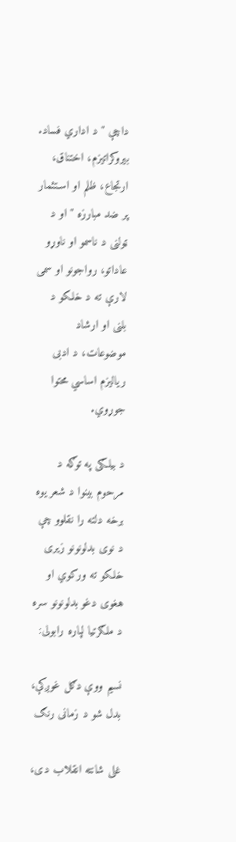داچې " د اداري فساد. بيروکراتيزم، اختناق، ارتجاع، ظلم او اسـتثمار پر ضد مبارزه " او د ټولنی د ناسمو او ناوړو عاداتو، رواجونو او سمی لارې ته د خلکو د بلنی او ارشاد موضوعات، د ادبی رياليزم اساسي محتوا جوړوي.

د بيلګی په توګه د مرحوم بينوا د شعر يوه برخه دلته را نقلوو چې د نوی بدلونونو زيری خلکو ته ورکوي او هغوی دغو بدلونونو سره د ملګرتيا لپاره رابولی:

نسيم ووې دګل غوږکې، بدل شو د زمانی رنګ

غلی شانته انقلاب دی،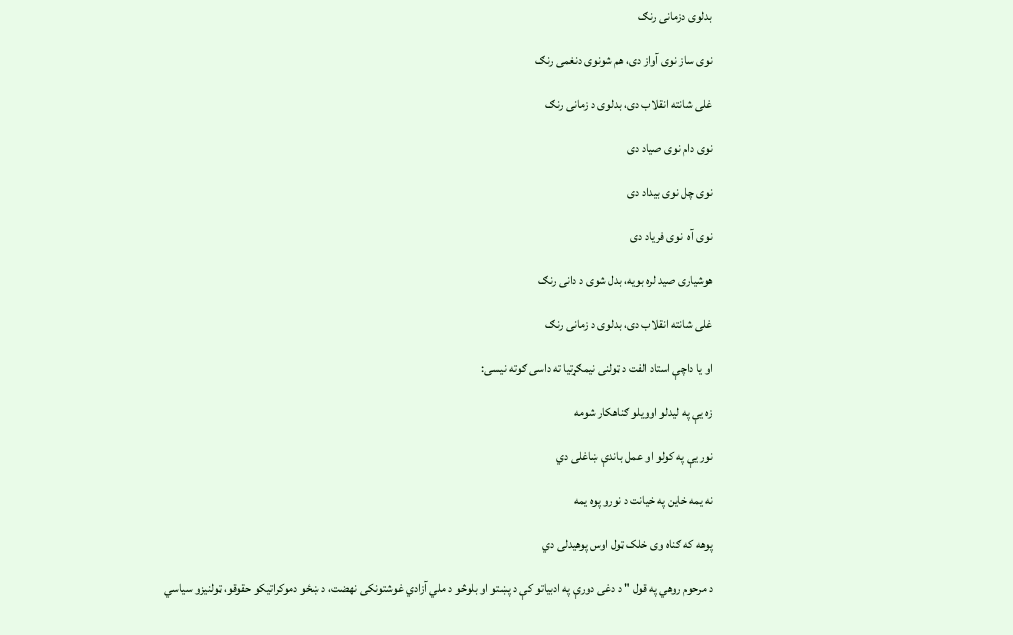بدلوی دزمانی رنګ

نوی ساز نوی آواز دی، هم شونوی دنغمی رنګ

غلی شانته انقلاب دی، بدلوی د زمانی رنګ

نوی دام نوی صياد دی

نوی چل نوی بيداد دی

نوی آه  نوی فرياد دی

هوشياری صيد لره بويه، بدل شوی د دانی رنګ

غلی شانته انقلاب دی، بدلوی د زمانی رنګ

او يا داچې استاد الفت د ټولنی نيمګړتيا ته داسی ګوته نيسی:

زه يې په ليدلو اوويلو ګناهکار شومه

نور يې په کولو او عمل باندې ښاغلی دي

نه يمه خاين په خيانت د نورو پوه يمه

پوهه که ګناه وی خلک ټول اوس پوهيدلی دي

د مرحوم روهي په قول " د دغی دورې په ادبياتو کې د پښتو او بلوڅو د ملي آزادي غوشتونکی نهضت، د ښځو دموکراتيکو حقوقو، ټولنيزو سياسي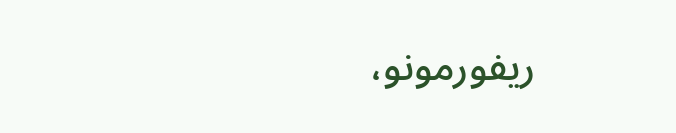ريفورمونو،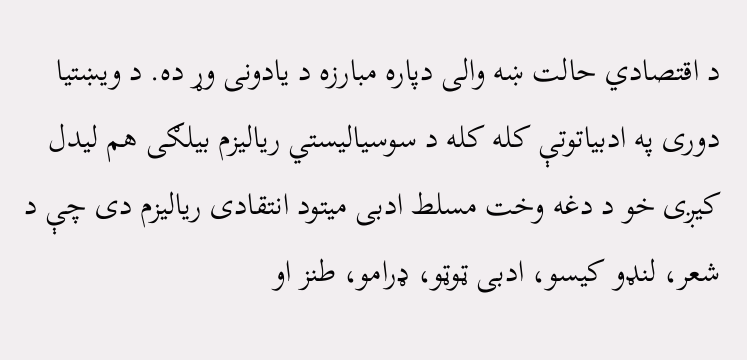د اقتصادي حالت ښه والی دپاره مبارزه د يادونی وړ ده. د ويښتيا دوری په ادبياتوتې کله کله د سوسياليستي رياليزم بيلګی هم ليدل کيږی خو د دغه وخت مسلط ادبی ميتود انتقادی رياليزم دی چې د شعر، لنډو کيسو، ادبی ټوټو، ډرامو، طنز او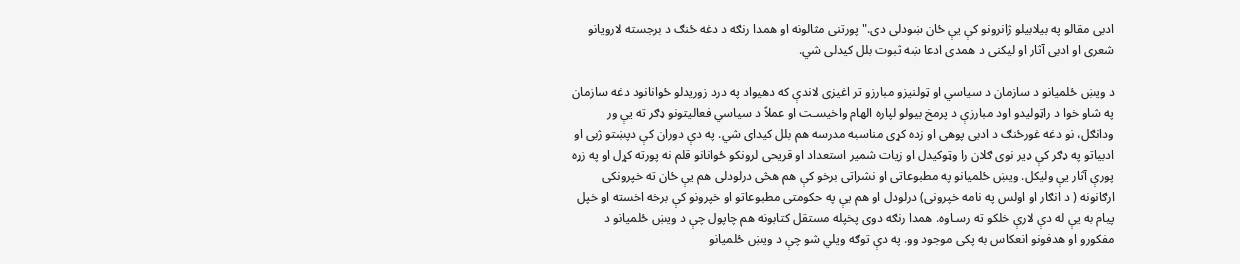ادبی مقالو په بيلابيلو ژانرونو کې يې ځان ښودلی دی." پورتنی مثالونه او همدا رنګه د دغه ځنګ د برجسته لارويانو شعری او ادبی آثار او ليکنی د همدی ادعا ښه ثبوت بلل کيدلی شي.

د ويښ ځلميانو د سازمان د سياسي او ټولنيزو مبارزو تر اغيزی لاندې که دهيواد په درد زوريدلو ځوانانود دغه سازمان په شاو خوا د راټوليدو اود مبارزې د پرمخ بيولو لپاره الهام واخيسـت او عملاً د سياسي فعاليتونو ډګر ته يې ور ودانګل، نو دغه غورځنګ د ادبی پوهی او زده کړی مناسبه مدرسه هم بلل کيدای شي. په دې دوران کې دپښتو ژبی او ادبياتو په ډګر کې ډير نوی ګلان را وټوکيدل او زيات شمير استعداد او قريحی لرونکو ځوانانو قلم نه پورته کړل او په زړه پورې آثار يې وليکل. ويښ ځلميانو په مطبوعاتی او نشراتی برخو کې هم هڅی درلودلی هم يې ځان ته خپرونکی ارګانونه ( د انګار او اولس په نامه خپرونی) درلودل او هم يې په حکومتی مطبوعاتو او خپرونو کې برخه اخسته او خپل پيام به يې له دې لارې خلکو ته رسـاوه. همدا رنګه دوی پخپله مستقل کتابونه هم چاپول چې د ويښ ځلميانو د مفکورو او هدفونو انعکاس به پکی موجود وو. په دې توګه ويلي شو چې د ويښ ځلميانو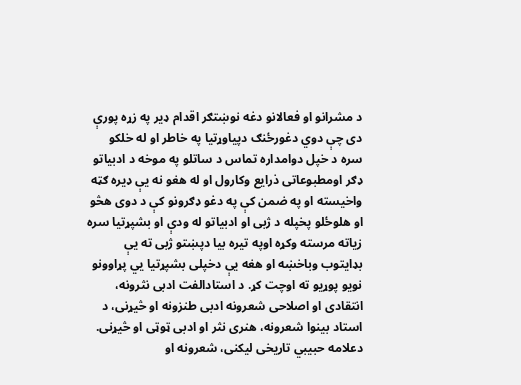د مشرانو او فعالانو دغه نوښتګر اقدام ډير په زړه پورې دی چې دوي دغورځنګ دپياوړتيا په خاطر او له خلکو سره د خپل دوامداره تماس د ساتلو په موخه د ادبياتو ډګر اومطبوعاتی ذرايع وکارول او له هغو نه يې ډيره ګټه واخيسته او په ضمن کې په دغو ډګرونو کې د دوی هڅو او هلوځلو پخپله د ژبی او ادبياتو له ودې او بشپړتيا سره زياته مرسته وکړه اوپه تيره بيا دپښتو ژبی ته يې بډايتوب وباخښه او هغه يې دخپلی بشپړتيا يي پړاوونو نويو پوړيو ته اوچت کړ. د استادالفت ادبی نثرونه، انتقادی او اصلاحی شعرونه ادبی طنزونه او څيړنی، د استاد بينوا شعرونه، هنری نثر او ادبی ټوټی او څيړنی. دعلامه حبيبي تاريخی ليکنی، شعرونه او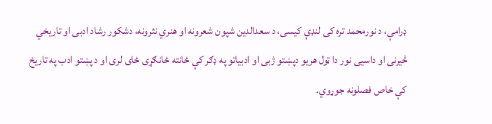ډرامې، د نورمحمد تره کی لنډې کيسی، د سعدالدين شپون شعرونه او هنري نثرونه، دشکور رشاد ادبی او تاريخي څيرنی او داسيی نور دا ټول هريو دپښتو ژبی او ادبياتو په ډګر کې ځانته ځانګړی ځای لری او د پښتو ادب په تاريخ کې خاص فصلونه جوړوي.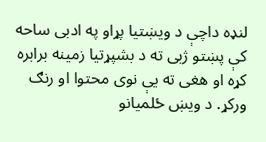لنډه داچې د ويښتيا پړاو په ادبی ساحه کې پښتو ژبی ته د بشپړتيا زمينه برابره کړه او هغی ته يې نوی محتوا او رنګ ورکړ. د ويښ ځلميانو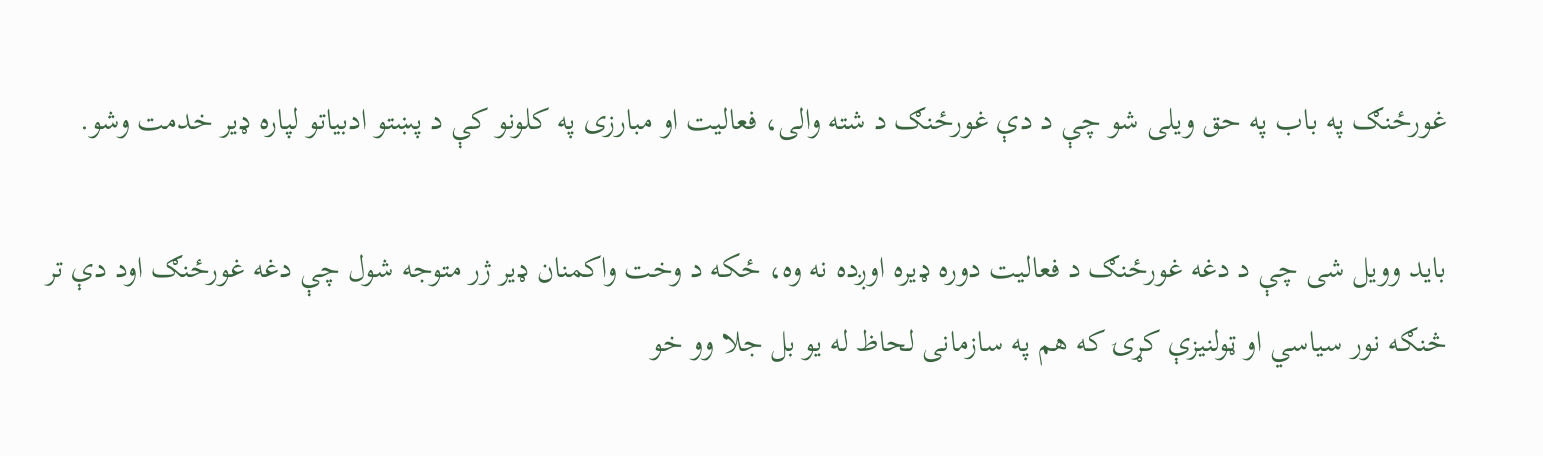غورځنګ په باب په حق ويلی شو چې د دې غورځنګ د شته والی، فعاليت او مبارزی په کلونو کې د پښتو ادبياتو لپاره ډير خدمت وشو.

بايد وويل شی چې د دغه غورځنګ د فعاليت دوره ډيره اوږده نه وه، ځکه د وخت واکمنان ډير ژر متوجه شول چې دغه غورځنګ اود دې تر څنګه نور سياسي او ټولنيزې کړۍ که هم په سازمانی لحاظ له يو بل جلا وو خو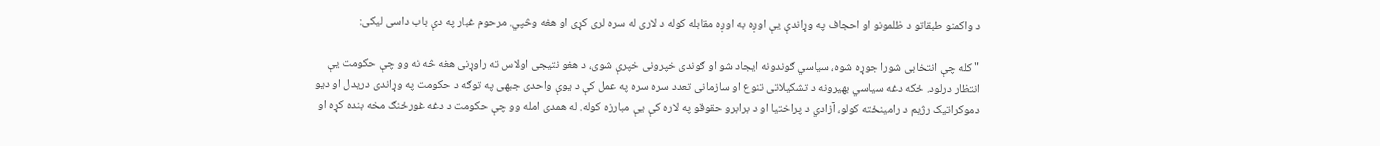د واکمنو طبقاتو د ظلمونو او احجاف په وړاندې يې اوږه به اوږه مقابله کوله د لاری له سره لری کړی او هغه وڅپي. مرحوم غبار په دې باب داسی ليکی:

" کله چې انتخابی شورا جوړه شوه، سياسي ګوندونه ايجاد شو او ګوندی خپرونی خپرې شوی، د هغو نتيجی اولاس ته راوړنی هغه څه نه وو چې حکومت يې انتظار درلود. ځکه دغه سياسي بهيرونه د تشکيلاتی تنوع او سازمانی تعدد سره سره په عمل کې د يوې واحدی جبهی په توګه د حکومت په وړاندی دريدل او ديو دموکراتيک رژيم د رامينځته کولو، آزادي د پراختيا او د برابرو حقوقو په لاره کې يې مبارزه کوله. له همدی امله وو چې حکومت د دغه غورځنګ مخه بنده کړه او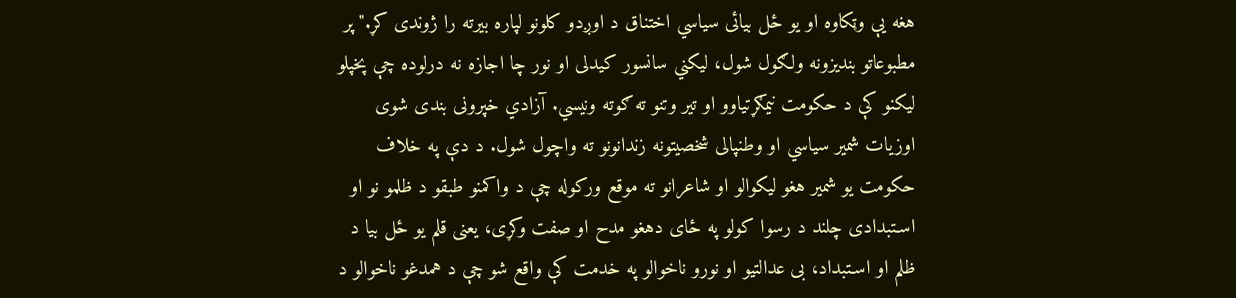هغه يې وټکاوه او يو ځل بيائی سياسي اختناق د اوږدو کلونو لپاره بيرته را ژوندی کړ." پر مطبوعاتو بنديزونه ولګول شول، ليکني سانسور کيدلی او نور چا اجازه نه درلوده چې پخپلو ليکنو کې د حکومت نيمګړتياوو او تير وتنو ته ګوته ونيسي. آزادي خپرونی بندی شوی اوزيات شمير سياسي او وطنپالی شخصيتونه زندانونو ته واچول شول. د دې په خلاف حکومت يو شمير هغو ليکوالو او شاعرانو ته موقع ورکوله چې د واکمنو طبقو د ظلمو نو او اسـتبدادی چلند د رسوا کولو په ځای دهغو مدح او صفت وکړی، يعنی قلم يو ځل بيا د ظلم او اسـتبداد، بی عدالتيو او نورو ناخوالو په خدمت کې واقع شو چې د همدغو ناخوالو د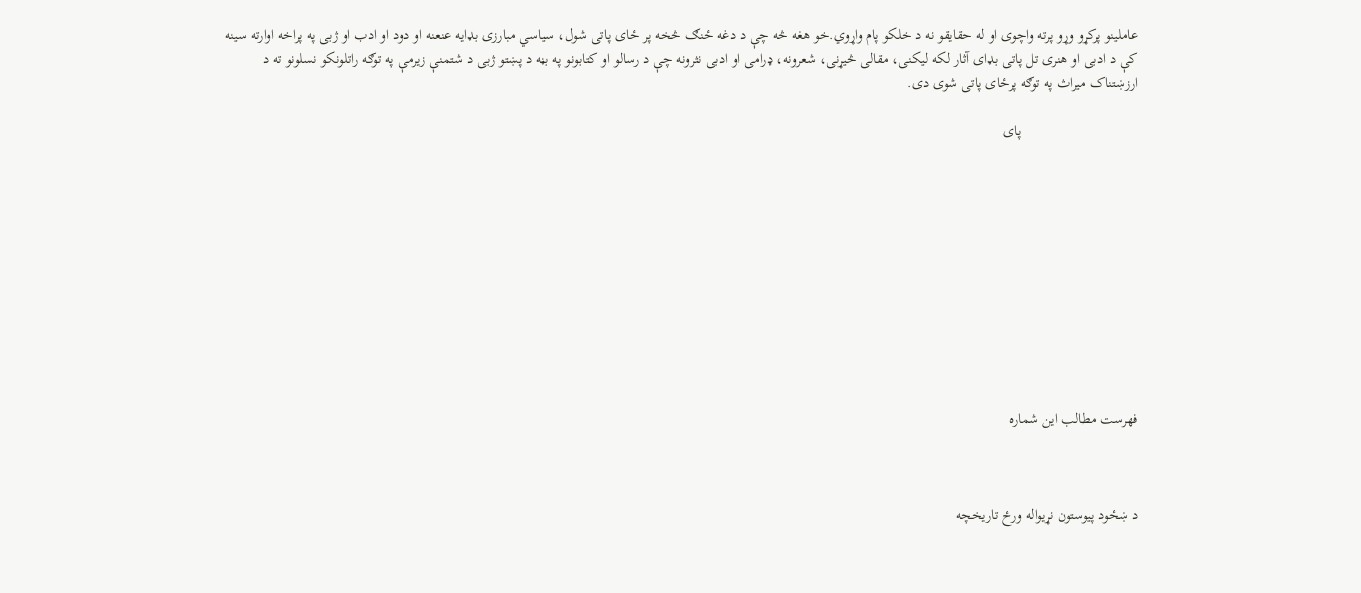عاملينو پرکړو وړو پرته واچوی او له حقايقو نه د خلکو پام واړوي.خو هغه څه چې د دغه ځنګ څخه پر ځای پاتی شول، سياسي مبارزی بډايه عنعنه او دود او ادب او ژبی په پراخه اوارته سينه کې د ادبی او هنری تل پاتی بډای آثار لکه ليکنی، مقالی څيړنی، شعرونه، ډرامی او ادبی نثرونه چې د رسالو او کتابونو په بڼه د پښتو ژبی د شتمنې زيرمې په توګه راتلونکو نسلونو ته د ارزښتناک ميراث په توګه پرځای پاتی شوی دی.

                               پای











فهرست مطالب این شماره



د ښځود پيوستون نړيواله ورځ تاريخچه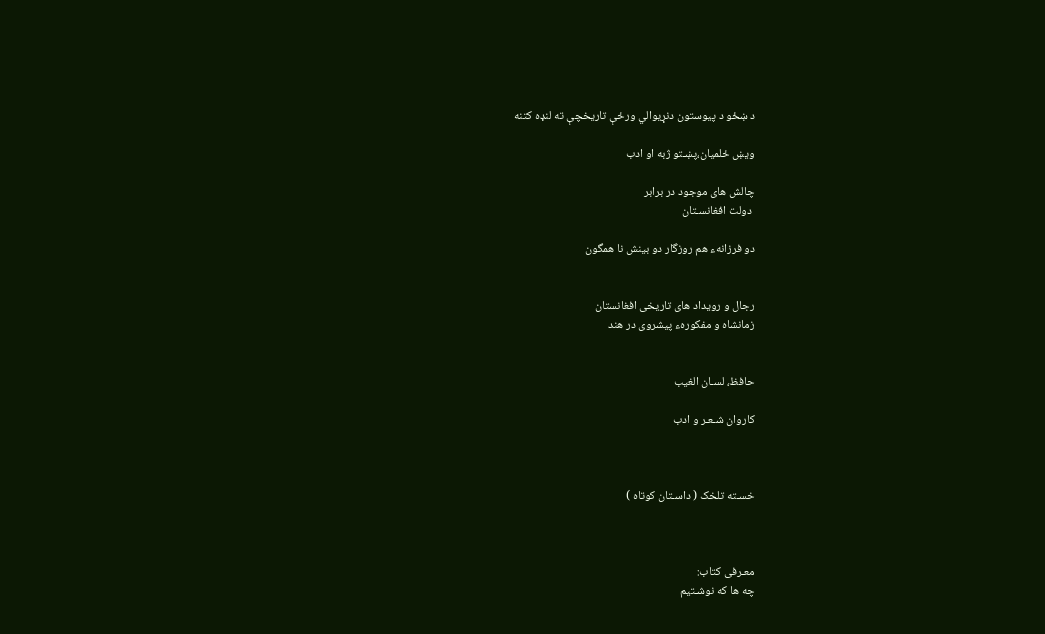د ښځو د پيوستون دنړيوالي ورځې تاريخچې ته لنډه کتنه

ويښ ځلميان،پښـتو ژبه او ادب

چالش های موجود در برابر
 دولت افغانسـتان

دو فرزانهء هم روزگار دو بینش نا همگون


رجال و رویداد های تاریخی افغانستان
زمانشاه و مفکورهء پيشروی در هند


حافظ، لسـان الغیب

کاروان شـعـر و ادب



خسـته تلخک ( داسـتان کوتاه )



معـرفی کتاب:
چه ها که نوشـتیم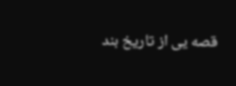قصه یی از تاریخ بند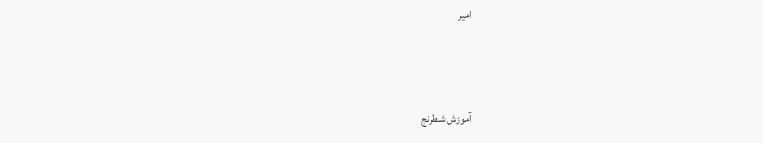امیر



آموزش شـطرنج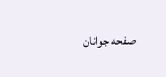صفحه جوانان